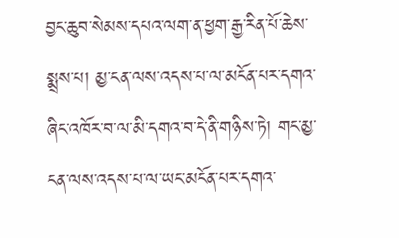བྱང་ཆུབ་སེམས་དཔའ་ལག་ན་ཕྱག་རྒྱ་རིན་པོ་ཆེས་སྨྲས་པ། མྱ་ངན་ལས་འདས་པ་ལ་མངོན་པར་དགའ་ཞིང་འཁོར་བ་ལ་མི་དགའ་བ་དེ་ནི་གཉིས་ཏེ། གང་མྱ་ངན་ལས་འདས་པ་ལ་ཡང་མངོན་པར་དགའ་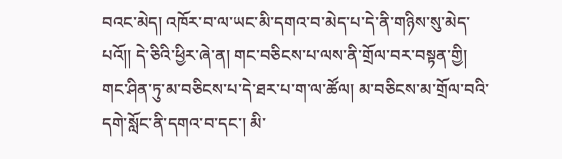བའང་མེད། འཁོར་བ་ལ་ཡང་མི་དགའ་བ་མེད་པ་དེ་ནི་གཉིས་སུ་མེད་པའོ།། དེ་ཅིའི་ཕྱིར་ཞེ་ན། གང་བཅིངས་པ་ལས་ནི་གྲོལ་བར་བསྟན་གྱི། གང་ཤིན་ཏུ་མ་བཅིངས་པ་དེ་ཐར་པ་ག་ལ་ཚོལ། མ་བཅིངས་མ་གྲོལ་བའི་དགེ་སློང་ནི་དགའ་བ་དང་། མི་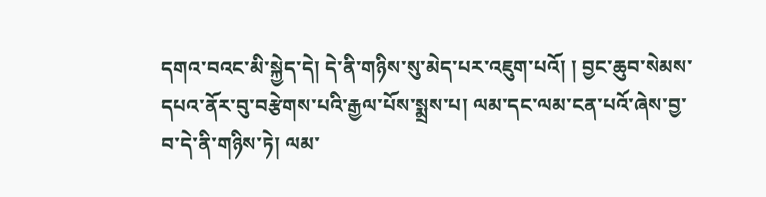དགའ་བའང་མི་སྐྱེད་དེ། དེ་ནི་གཉིས་སུ་མེད་པར་འཇུག་པའོ། ། བྱང་ཆུབ་སེམས་དཔའ་ནོར་བུ་བརྩེགས་པའི་རྒྱལ་པོས་སྨྲས་པ། ལམ་དང་ལམ་ངན་པའོ་ཞེས་བྱ་བ་དེ་ནི་གཉིས་ཏེ། ལམ་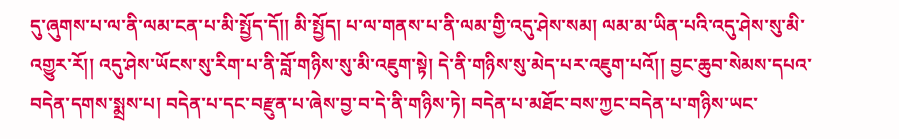དུ་ཞུགས་པ་ལ་ནི་ལམ་ངན་པ་མི་སྤྱོད་དོ།། མི་སྤྱོད། པ་ལ་གནས་པ་ནི་ལམ་གྱི་འདུ་ཤེས་སམ། ལམ་མ་ཡིན་པའི་འདུ་ཤེས་སུ་མི་འགྱུར་རོ།། འདུ་ཤེས་ཡོངས་སུ་རིག་པ་ནི་བློ་གཉིས་སུ་མི་འཇུག་སྟེ། དེ་ནི་གཉིས་སུ་མེད་པར་འཇུག་པའོ།། བྱང་ཆུབ་སེམས་དཔའ་བདེན་དགས་སྨྲས་པ། བདེན་པ་དང་བརྫུན་པ་ཞེས་བྱ་བ་དེ་ནི་གཉིས་ཏེ། བདེན་པ་མཐོང་བས་ཀྱང་བདེན་པ་གཉིས་ཡང་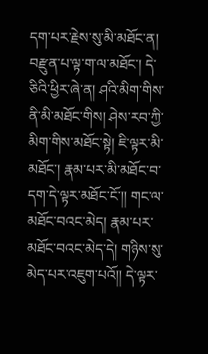དག་པར་རྗེས་སུ་མི་མཐོང་ན། བརྫུན་པ་ལྟ་ག་ལ་མཐོང་། དེ་ཅིའི་ཕྱིར་ཞེ་ན། ཤའི་མིག་གིས་ནི་མི་མཐོང་གིས། ཤེས་རབ་ཀྱི་མིག་གིས་མཐོང་སྟེ། ཇི་ལྟར་མི་མཐོང་། རྣམ་པར་མི་མཐོང་བ་དག་དེ་ལྟར་མཐོང་ངོ་།། གང་ལ་མཐོང་བའང་མེད། རྣམ་པར་མཐོང་བའང་མེད་དེ། གཉིས་སུ་མེད་པར་འཇུག་པའོ།། དེ་ལྟར་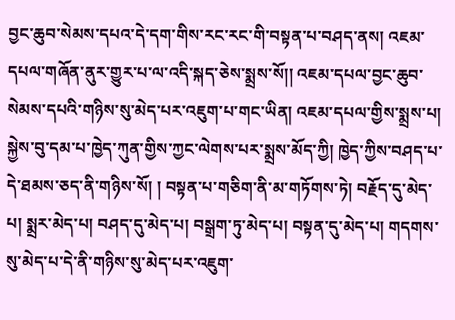བྱང་ཆུབ་སེམས་དཔའ་དེ་དག་གིས་རང་རང་གི་བསྟན་པ་བཤད་ནས། འཇམ་དཔལ་གཞོན་ནུར་གྱུར་པ་ལ་འདི་སྐད་ཅེས་སྨྲས་སོ།། འཇམ་དཔལ་བྱང་ཆུབ་སེམས་དཔའི་གཉིས་སུ་མེད་པར་འཇུག་པ་གང་ཡིན། འཇམ་དཔལ་གྱིས་སྨྲས་པ། སྐྱེས་བུ་དམ་པ་ཁྱེད་ཀུན་གྱིས་ཀྱང་ལེགས་པར་སྨྲས་མོད་ཀྱི། ཁྱེད་ཀྱིས་བཤད་པ་དེ་ཐམས་ཅད་ནི་གཉིས་སོ། ། བསྟན་པ་གཅིག་ནི་མ་གཏོགས་ཏེ། བརྗོད་དུ་མེད་པ། སྨྲར་མེད་པ། བཤད་དུ་མེད་པ། བསྒྲག་ཏུ་མེད་པ། བསྟན་དུ་མེད་པ། གདགས་སུ་མེད་པ་དེ་ནི་གཉིས་སུ་མེད་པར་འཇུག་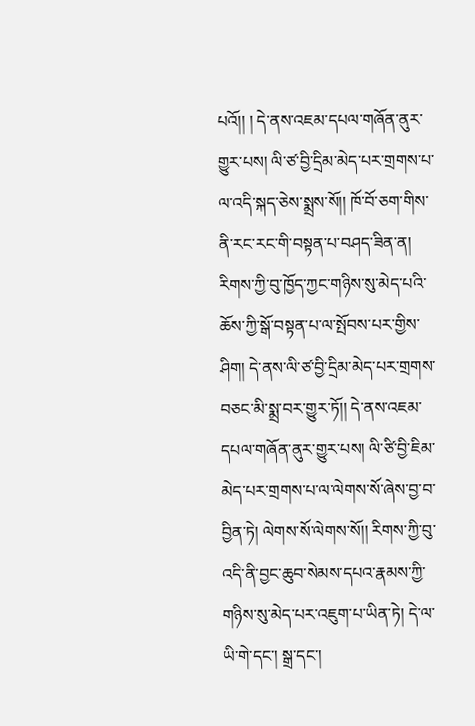པའོ།། ། དེ་ནས་འཇམ་དཔལ་གཞོན་ནུར་གྱུར་པས། ལི་ཙ་བྱི་དྲིམ་མེད་པར་གྲགས་པ་ལ་འདི་སྐད་ཅེས་སྨྲས་སོ།། ཁོ་བོ་ཅག་གིས་ནི་རང་རང་གི་བསྟན་པ་བཤད་ཟིན་ན། རིགས་ཀྱི་བུ་ཁྱོད་ཀྱང་གཉིས་སུ་མེད་པའི་ཆོས་ཀྱི་སྒོ་བསྟན་པ་ལ་སྤོབས་པར་གྱིས་ཤིག། དེ་ནས་ལི་ཙ་བྱི་དྲིམ་མེད་པར་གྲགས་བཅང་མི་སྨྲ་བར་གྱུར་ཏོ།། དེ་ནས་འཇམ་དཔལ་གཞོན་ནུར་གྱུར་པས། ལི་ཙི་བྱི་ཇིམ་མེད་པར་གྲགས་པ་ལ་ལེགས་སོ་ཞེས་བྱ་བ་བྱིན་ཏེ། ལེགས་སོ་ལེགས་སོ།། རིགས་ཀྱི་བུ་འདི་ནི་བྱང་ཆུབ་སེམས་དཔའ་རྣམས་ཀྱི་གཉིས་སུ་མེད་པར་འཇུག་པ་ཡིན་ཏེ། དེ་ལ་ཡི་གེ་དང་། སྒྲ་དང་།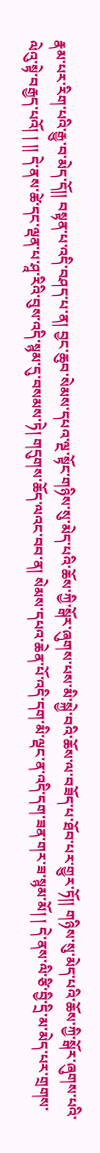རྣམ་པར་རིག་པའི་རྒྱུ་བ་མེད་དོ།། བསྟན་པ་འདི་བཤད་པ་ན། བྱང་ཆུབ་སེམས་དཔའ་ལྔ་སྟོང་གཉིས་སུ་མེད་པའི་ཆོས་ཀྱི་སྒོར་ཞུགས་པས་མི་སྐྱེ་བའི་ཆོས་ལ་བཟོད་པ་ཐོབ་པར་གྱུར་ཏོ།། གཉིས་སུ་མེད་པའི་ཆོས་ཀྱི་སྒོར་ཞུགས་པའི་ལེའུ་སྟེ་བརྒྱད་པའོ། ། །། དེ་ནས་ཚེ་དང་ལྡན་པ་ཤཱ་རིའི་བུས་འདི་སྙམ་དུ་བསམས་ཏེ། གདུགས་ཆོད་ལའང་བབ་ན། སེམས་དཔའ་ཆེན་པོ་འདི་དག་མི་ལྡང་ན་འདི་དག་ཟན་གར་ཟ་སྙམ་མོ། ། དེ་ནས་ལི་ཙི་བྱི་དྲི་མ་མེད་པར་གྲགས་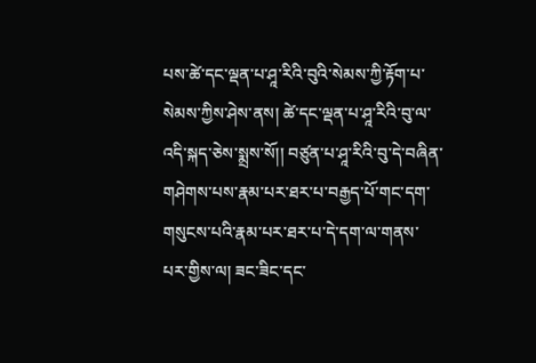པས་ཚེ་དང་ལྡན་པ་ཤཱ་རིའི་བུའི་སེམས་ཀྱི་རྟོག་པ་སེམས་ཀྱིས་ཤེས་ནས། ཚེ་དང་ལྡན་པ་ཤཱ་རིའི་བུ་ལ་འདི་སྐད་ཅེས་སྨྲས་སོ།། བཙུན་པ་ཤཱ་རིའི་བུ་དེ་བཞིན་གཤེགས་པས་རྣམ་པར་ཐར་པ་བརྒྱད་པོ་གང་དག་གསུངས་པའི་རྣམ་པར་ཐར་པ་དེ་དག་ལ་གནས་པར་གྱིས་ལ། ཟང་ཟིང་དང་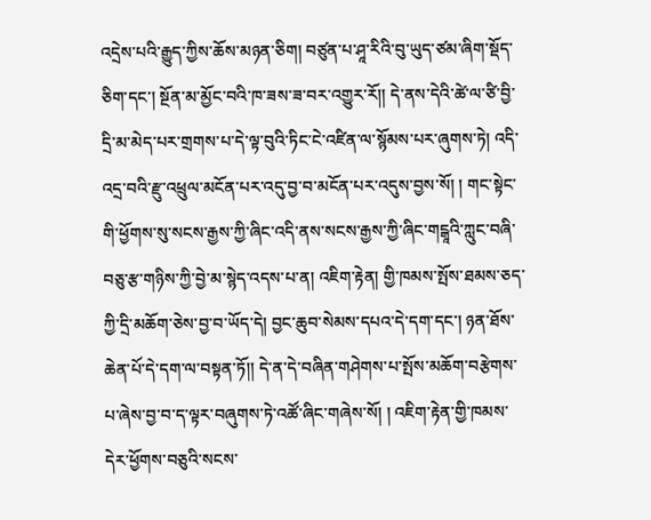འདྲེས་པའི་རྒྱུད་ཀྱིས་ཆོས་མཉན་ཅིག། བཙུན་པ་ཤཱ་རིའི་བུ་ཡུད་ཙམ་ཞིག་སྡོད་ཅིག་དང་། སྔོན་མ་མྱོང་བའི་ཁ་ཟས་ཟ་བར་འགྱུར་རོ།། དེ་ནས་དེའི་ཚེ་ལ་ཙི་བྱི་དྲི་མ་མེད་པར་གྲགས་པ་དེ་ལྟ་བུའི་ཏིང་ངེ་འཛིན་ལ་སྙོམས་པར་ཞུགས་ཏེ། འདི་འདྲ་བའི་རྫུ་འཕྲུལ་མངོན་པར་འདུ་བྱ་བ་མངོན་པར་འདུས་བྱས་སོ། ། གང་སྟེང་གི་ཕྱོགས་སུ་སངས་རྒྱས་ཀྱི་ཞིང་འདི་ནས་སངས་རྒྱས་ཀྱི་ཞིང་གངྒཱའི་ཀླུང་བཞི་བཅུ་རྩ་གཉིས་ཀྱི་བྱེ་མ་སྙེད་འདས་པ་ན། འཇིག་རྟེན། གྱི་ཁམས་སྤོས་ཐམས་ཅད་ཀྱི་དྲི་མཆོག་ཅེས་བྱ་བ་ཡོད་དེ། བྱང་ཆུབ་སེམས་དཔའ་དེ་དག་དང་། ཉན་ཐོས་ཆེན་པོ་དེ་དག་ལ་བསྟན་ཏོ།། དེ་ན་དེ་བཞིན་གཤེགས་པ་སྤོས་མཆོག་བརྩེགས་པ་ཞེས་བྱ་བ་ད་ལྟར་བཞུགས་ཏེ་འཚོ་ཞིང་གཞེས་སོ། ། འཇིག་རྟེན་གྱི་ཁམས་དེར་ཕྱོགས་བཅུའི་སངས་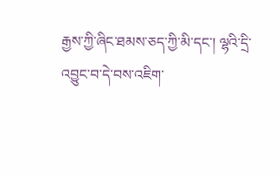རྒྱས་ཀྱི་ཞིང་ཐམས་ཅད་ཀྱི་མི་དང་། ལྷའི་དྲི་འབྱུང་བ་དེ་བས་འཇིག་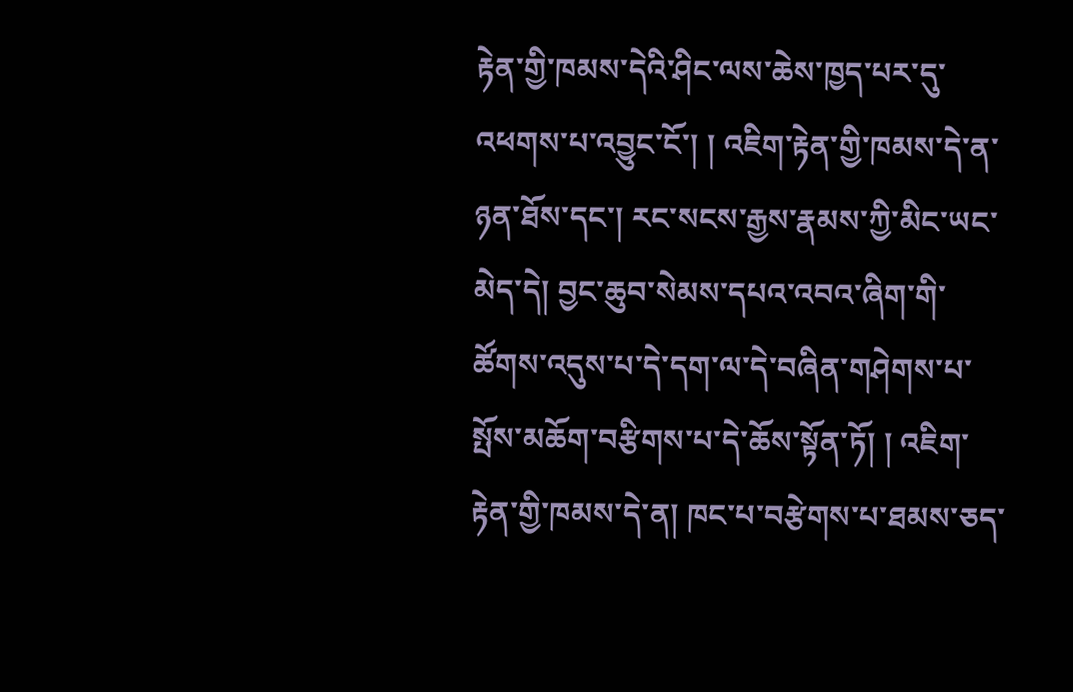རྟེན་གྱི་ཁམས་དེའི་ཤིང་ལས་ཆེས་ཁྱད་པར་དུ་འཕགས་པ་འབྱུང་ངོ་། ། འཇིག་རྟེན་གྱི་ཁམས་དེ་ན་ཉན་ཐོས་དང་། རང་སངས་རྒྱས་རྣམས་ཀྱི་མིང་ཡང་མེད་དེ། བྱང་ཆུབ་སེམས་དཔའ་འབའ་ཞིག་གི་ཚོགས་འདུས་པ་དེ་དག་ལ་དེ་བཞིན་གཤེགས་པ་སྤོས་མཆོག་བརྩིགས་པ་དེ་ཆོས་སྟོན་ཏོ། ། འཇིག་རྟེན་གྱི་ཁམས་དེ་ན། ཁང་པ་བརྩེགས་པ་ཐམས་ཅད་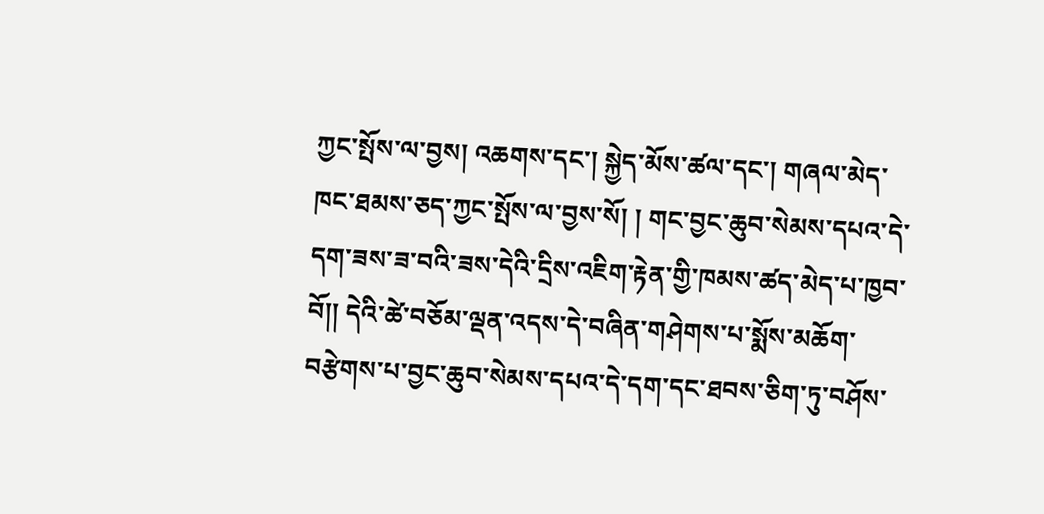ཀྱང་སྤོས་ལ་བྱས། འཆགས་དང་། སྐྱེད་མོས་ཚལ་དང་། གཞལ་མེད་ཁང་ཐམས་ཅད་ཀྱང་སྤོས་ལ་བྱས་སོ། ། གང་བྱང་ཆུབ་སེམས་དཔའ་དེ་དག་ཟས་ཟ་བའི་ཟས་དེའི་དྲིས་འཇིག་རྟེན་གྱི་ཁམས་ཚད་མེད་པ་ཁྱབ་བོ།། དེའི་ཚེ་བཅོམ་ལྡན་འདས་དེ་བཞིན་གཤེགས་པ་སྨོས་མཆོག་བརྩེགས་པ་བྱང་ཆུབ་སེམས་དཔའ་དེ་དག་དང་ཐབས་ཅིག་ཏུ་བཤོས་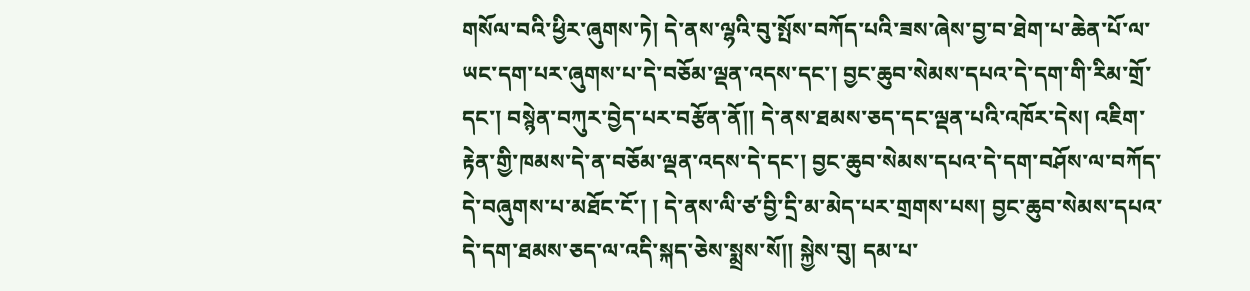གསོལ་བའི་ཕྱིར་ཞུགས་ཏེ། དེ་ནས་ལྷའི་བུ་སྤོས་བཀོད་པའི་ཟས་ཞེས་བྱ་བ་ཐེག་པ་ཆེན་པོ་ལ་ཡང་དག་པར་ཞུགས་པ་དེ་བཅོམ་ལྡན་འདས་དང་། བྱང་ཆུབ་སེམས་དཔའ་དེ་དག་གི་རིམ་གྲོ་དང་། བསྙེན་བཀུར་བྱེད་པར་བརྩོན་ནོ།། དེ་ནས་ཐམས་ཅད་དང་ལྡན་པའི་འཁོར་དེས། འཇིག་རྟེན་གྱི་ཁམས་དེ་ན་བཅོམ་ལྡན་འདས་དེ་དང་། བྱང་ཆུབ་སེམས་དཔའ་དེ་དག་བཤོས་ལ་བཀོད་དེ་བཞུགས་པ་མཐོང་ངོ་། ། དེ་ནས་ལི་ཙ་བྱི་དྲི་མ་མེད་པར་གྲགས་པས། བྱང་ཆུབ་སེམས་དཔའ་དེ་དག་ཐམས་ཅད་ལ་འདི་སྐད་ཅེས་སྨྲས་སོ།། སྐྱེས་བུ། དམ་པ་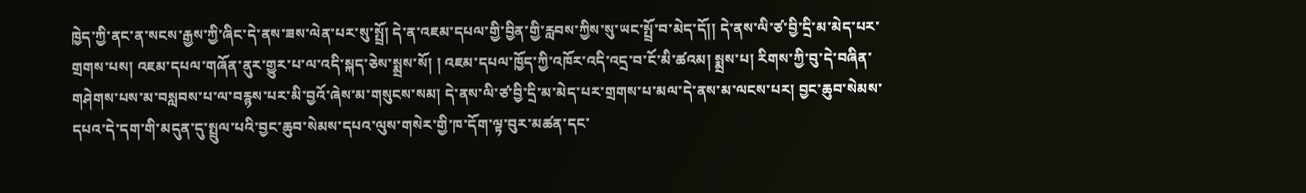ཁྱེད་ཀྱི་ནང་ན་སངས་རྒྱས་ཀྱི་ཞིང་དེ་ནས་ཟས་ལེན་པར་སུ་སྤྲོ། དེ་ན་འཇམ་དཔལ་གྱི་བྱིན་གྱི་རླབས་ཀྱིས་སུ་ཡང་སྤྲོ་བ་མེད་དོ།། དེ་ནས་ལི་ཙ་བྱི་དྲི་མ་མེད་པར་གྲགས་པས། འཇམ་དཔལ་གཞོན་ནུར་གྱུར་པ་ལ་འདི་སྐད་ཅེས་སྨྲས་སོ། ། འཇམ་དཔལ་ཁྱོད་ཀྱི་འཁོར་འདི་འདྲ་བ་ངོ་མི་ཚའམ། སྨྲས་པ། རིགས་ཀྱི་བུ་དེ་བཞིན་གཤེགས་པས་མ་བསླབས་པ་ལ་བརྙས་པར་མི་བྱའོ་ཞེས་མ་གསུངས་སམ། དེ་ནས་ལི་ཙ་བྱི་དྲི་མ་མེད་པར་གྲགས་པ་མལ་དེ་ནས་མ་ལངས་པར། བྱང་ཆུབ་སེམས་དཔའ་དེ་དག་གི་མདུན་དུ་སྤྲུལ་པའི་བྱང་ཆུབ་སེམས་དཔའ་ལུས་གསེར་གྱི་ཁ་དོག་ལྟ་བུར་མཚན་དང་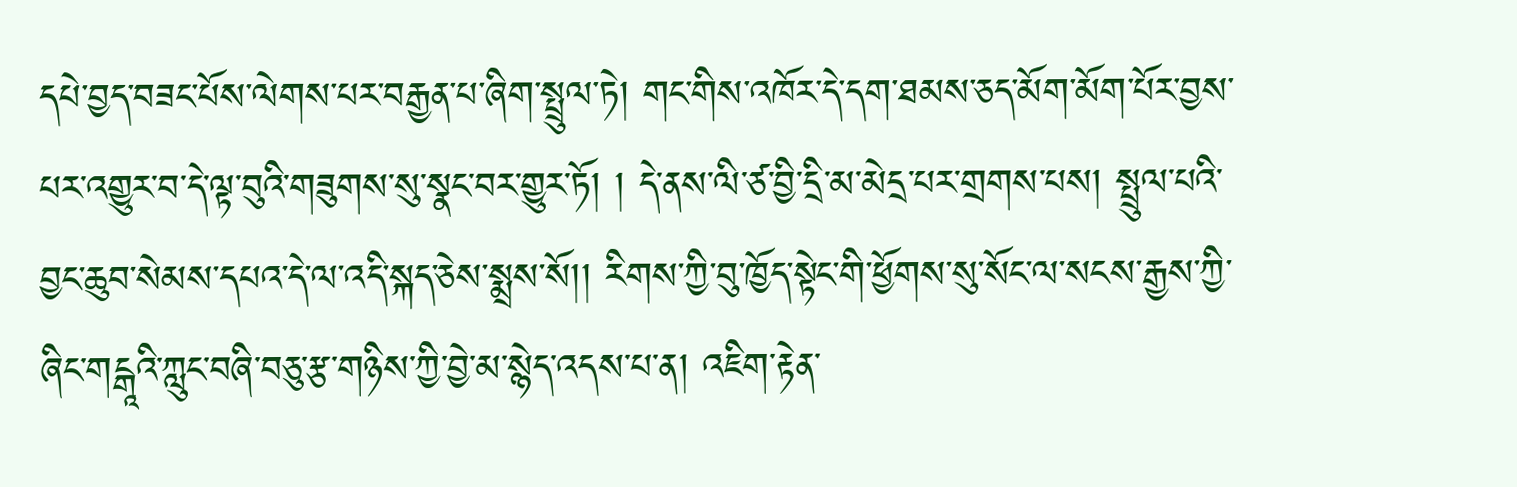དཔེ་བྱད་བཟང་པོས་ལེགས་པར་བརྒྱན་པ་ཞིག་སྤྲུལ་ཏེ། གང་གིས་འཁོར་དེ་དག་ཐམས་ཅད་མོག་མོག་པོར་བྱས་པར་འགྱུར་བ་དེ་ལྟ་བུའི་གཟུགས་སུ་སྣང་བར་གྱུར་ཏོ། ། དེ་ནས་ལི་ཙ་བྱི་དྲི་མ་མེདྲ་པར་གྲགས་པས། སྤྲུལ་པའི་བྱང་ཆུབ་སེམས་དཔའ་དེ་ལ་འདི་སྐད་ཅེས་སྨྲས་སོ།། རིགས་ཀྱི་བུ་ཁྱོད་སྟེང་གི་ཕྱོགས་སུ་སོང་ལ་སངས་རྒྱས་ཀྱི་ཞིང་གངྒཱའི་ཀླུང་བཞི་བཅུ་རྩ་གཉིས་ཀྱི་བྱེ་མ་སྙེད་འདས་པ་ན། འཇིག་རྟེན་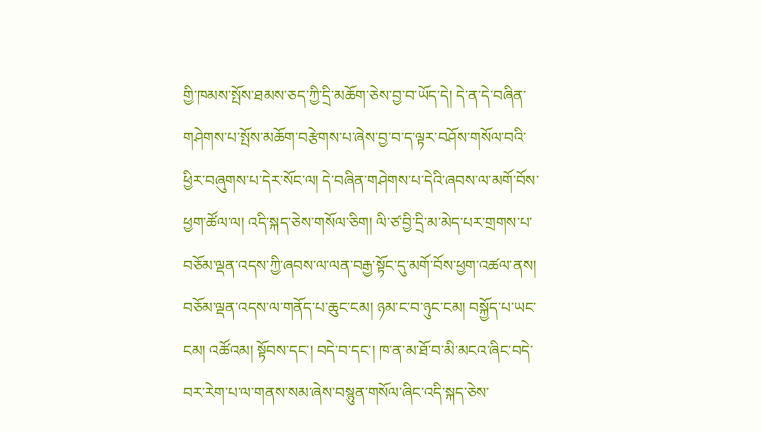གྱི་ཁམས་སྤོས་ཐམས་ཅད་ཀྱི་དྲི་མཆོག་ཅེས་བྱ་བ་ཡོད་དེ། དེ་ན་དེ་བཞིན་གཤེགས་པ་སྤོས་མཆོག་བརྩེགས་པ་ཞེས་བྱ་བ་ད་ལྟར་བཤོས་གསོལ་བའི་ཕྱིར་བཞུགས་པ་དེར་སོང་ལ། དེ་བཞིན་གཤེགས་པ་དེའི་ཞབས་ལ་མགོ་བོས་ཕྱག་ཚོལ་ལ། འདི་སྐད་ཅེས་གསོལ་ཅིག། ལི་ཙ་བྱི་དྲི་མ་མེད་པར་གྲགས་པ་བཅོམ་ལྡན་འདས་ཀྱི་ཞབས་ལ་ལན་བརྒྱ་སྟོང་དུ་མགོ་བོས་ཕྱག་འཚལ་ནས། བཅོམ་ལྡན་འདས་ལ་གནོད་པ་ཆུང་ངམ། ཉམ་ང་བ་ཉུང་ངམ། བསྐྱོད་པ་ཡང་ངམ། འཚོའམ། སྟོབས་དང་། བདེ་བ་དང་། ཁ་ན་མ་ཐོ་བ་མི་མངའ་ཞིང་བདེ་བར་རེག་པ་ལ་གནས་སམ་ཞེས་བསྙུན་གསོལ་ཞིང་འདི་སྐད་ཅེས་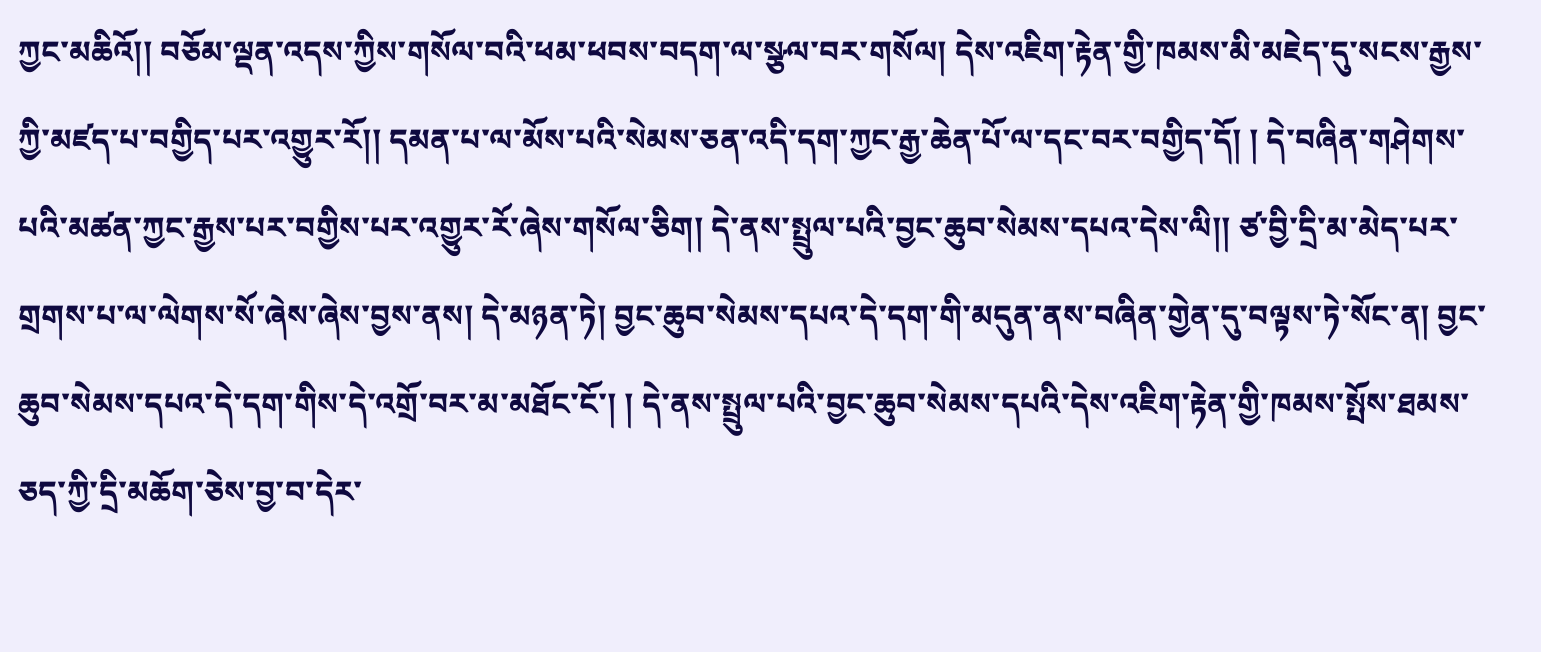ཀྱང་མཆིའོ།། བཅོམ་ལྡན་འདས་ཀྱིས་གསོལ་བའི་ཕམ་ཕབས་བདག་ལ་སྩལ་བར་གསོལ། དེས་འཇིག་རྟེན་གྱི་ཁམས་མི་མཇེད་དུ་སངས་རྒྱས་ཀྱི་མཛད་པ་བགྱིད་པར་འགྱུར་རོ།། དམན་པ་ལ་མོས་པའི་སེམས་ཅན་འདི་དག་ཀྱང་རྒྱ་ཆེན་པོ་ལ་དང་བར་བགྱིད་དོ། ། དེ་བཞིན་གཤེགས་པའི་མཚན་ཀྱང་རྒྱས་པར་བགྱིས་པར་འགྱུར་རོ་ཞེས་གསོལ་ཅིག། དེ་ནས་སྤྲུལ་པའི་བྱང་ཆུབ་སེམས་དཔའ་དེས་ལི།། ཙ་བྱི་དྲི་མ་མེད་པར་གྲགས་པ་ལ་ལེགས་སོ་ཞེས་ཞེས་བྱས་ནས། དེ་མཉན་ཏེ། བྱང་ཆུབ་སེམས་དཔའ་དེ་དག་གི་མདུན་ནས་བཞིན་གྱེན་དུ་བལྟས་ཏེ་སོང་ན། བྱང་ཆུབ་སེམས་དཔའ་དེ་དག་གིས་དེ་འགྲོ་བར་མ་མཐོང་ངོ་། ། དེ་ནས་སྤྲུལ་པའི་བྱང་ཆུབ་སེམས་དཔའི་དེས་འཇིག་རྟེན་གྱི་ཁམས་སྤོས་ཐམས་ཅད་ཀྱི་དྲི་མཆོག་ཅེས་བྱ་བ་དེར་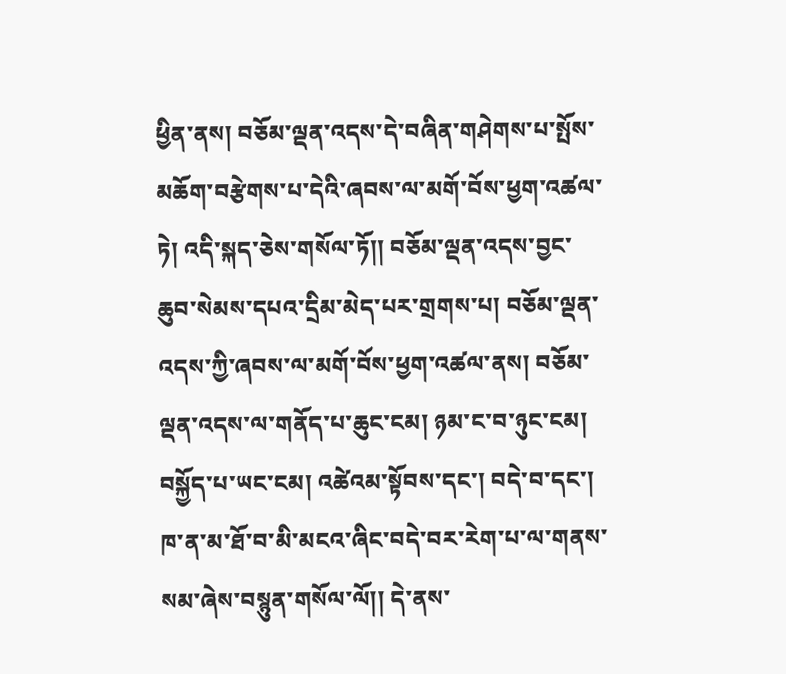ཕྱིན་ནས། བཅོམ་ལྡན་འདས་དེ་བཞིན་གཤེགས་པ་སྤོས་མཆོག་བརྩེགས་པ་དེའི་ཞབས་ལ་མགོ་བོས་ཕྱག་འཚལ་ཏེ། འདི་སྐད་ཅེས་གསོལ་ཏོ།། བཅོམ་ལྡན་འདས་བྱང་ཆུབ་སེམས་དཔའ་དྲིམ་མེད་པར་གྲགས་པ། བཅོམ་ལྡན་འདས་ཀྱི་ཞབས་ལ་མགོ་བོས་ཕྱག་འཚལ་ནས། བཅོམ་ལྡན་འདས་ལ་གནོད་པ་ཆུང་ངམ། ཉམ་ང་བ་ཉུང་ངམ། བསྐྱོད་པ་ཡང་ངམ། འཚེའམ་སྟོབས་དང་། བདེ་བ་དང་། ཁ་ན་མ་ཐོ་བ་མི་མངའ་ཞིང་བདེ་བར་རེག་པ་ལ་གནས་སམ་ཞེས་བསྙུན་གསོལ་ལོ།། དེ་ནས་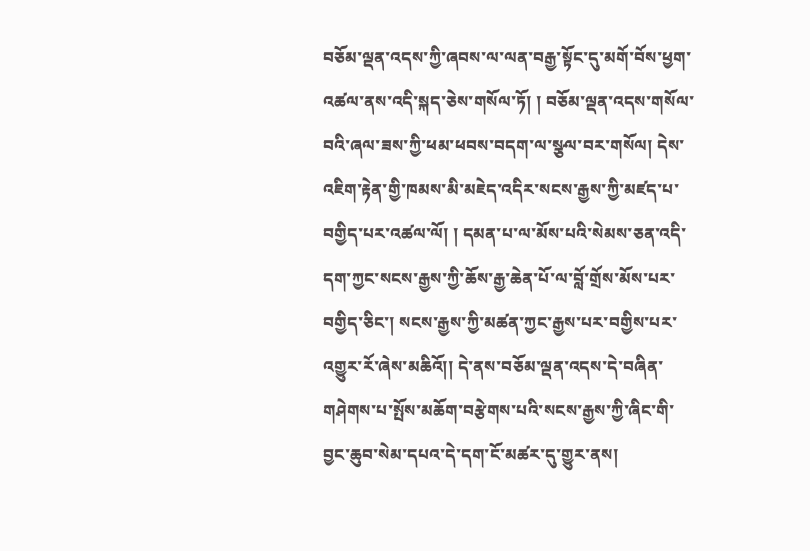བཅོམ་ལྡན་འདས་ཀྱི་ཞབས་ལ་ལན་བརྒྱ་སྟོང་དུ་མགོ་བོས་ཕྱག་འཚལ་ནས་འདི་སྐད་ཅེས་གསོལ་ཏོ། ། བཅོམ་ལྡན་འདས་གསོལ་བའི་ཞལ་ཟས་ཀྱི་ཕམ་ཕབས་བདག་ལ་སྩལ་བར་གསོལ། དེས་འཇིག་རྟེན་གྱི་ཁམས་མི་མཇེད་འདིར་སངས་རྒྱས་ཀྱི་མཛད་པ་བགྱིད་པར་འཚལ་ལོ། ། དམན་པ་ལ་མོས་པའི་སེམས་ཅན་འདི་དག་ཀྱང་སངས་རྒྱས་ཀྱི་ཆོས་རྒྱ་ཆེན་པོ་ལ་བློ་གྲོས་མོས་པར་བགྱིད་ཅིང་། སངས་རྒྱས་ཀྱི་མཚན་ཀྱང་རྒྱས་པར་བགྱིས་པར་འགྱུར་རོ་ཞེས་མཆིའོ།། དེ་ནས་བཅོམ་ལྡན་འདས་དེ་བཞིན་གཤེགས་པ་སྤོས་མཆོག་བརྩེགས་པའི་སངས་རྒྱས་ཀྱི་ཞིང་གི་བྱང་ཆུབ་སེམ་དཔའ་དེ་དག་ངོ་མཚར་དུ་གྱུར་ནས།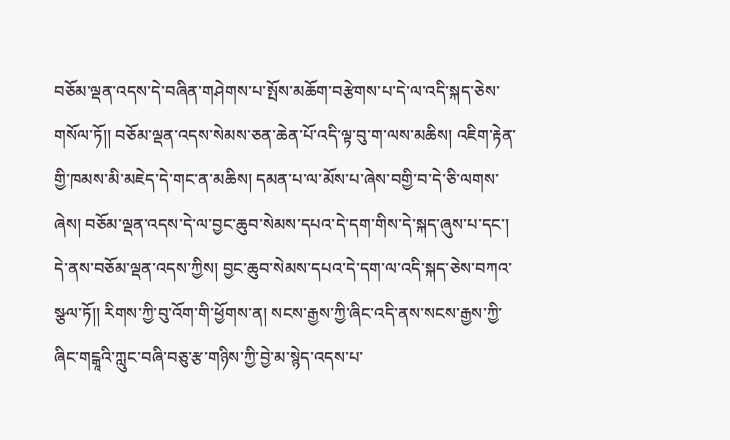བཅོམ་ལྡན་འདས་དེ་བཞིན་གཤེགས་པ་སྤོས་མཆོག་བརྩེགས་པ་དེ་ལ་འདི་སྐད་ཅེས་གསོལ་ཏོ།། བཅོམ་ལྡན་འདས་སེམས་ཅན་ཆེན་པོ་འདི་ལྟ་བུ་ག་ལས་མཆིས། འཇིག་རྟེན་གྱི་ཁམས་མི་མཇེད་དེ་གང་ན་མཆིས། དམན་པ་ལ་མོས་པ་ཞེས་བགྱི་བ་དེ་ཅི་ལགས་ཞེས། བཅོམ་ལྡན་འདས་དེ་ལ་བྱང་ཆུབ་སེམས་དཔའ་དེ་དག་གིས་དེ་སྐད་ཞུས་པ་དང་། དེ་ནས་བཅོམ་ལྡན་འདས་ཀྱིས། བྱང་ཆུབ་སེམས་དཔའ་དེ་དག་ལ་འདི་སྐད་ཅེས་བཀའ་སྩལ་ཏོ།། རིགས་ཀྱི་བུ་འོག་གི་ཕྱོགས་ན། སངས་རྒྱས་ཀྱི་ཞིང་འདི་ནས་སངས་རྒྱས་ཀྱི་ཞིང་གངྒཱའི་ཀླུང་བཞི་བཅུ་རྩ་གཉིས་ཀྱི་བྱེ་མ་སྙེད་འདས་པ་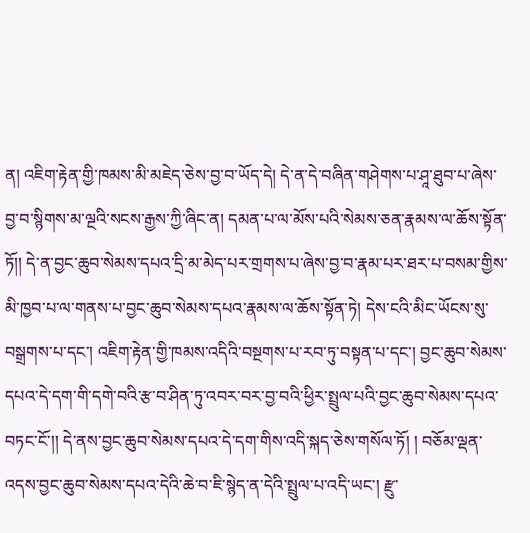ན། འཇིག་རྟེན་གྱི་ཁམས་མི་མཇེད་ཅེས་བྱ་བ་ཡོད་དེ། དེ་ན་དེ་བཞིན་གཤེགས་པ་ཤཱ་ཐུབ་པ་ཞེས་བྱ་བ་སྙིགས་མ་ལྔའི་སངས་རྒྱས་ཀྱི་ཞིང་ན། དམན་པ་ལ་མོས་པའི་སེམས་ཅན་རྣམས་ལ་ཆོས་སྟོན་ཏོ།། དེ་ན་བྱང་ཆུབ་སེམས་དཔའ་དྲི་མ་མེད་པར་གྲགས་པ་ཞེས་བྱ་བ་རྣམ་པར་ཐར་པ་བསམ་གྱིས་མི་ཁྱབ་པ་ལ་གནས་པ་བྱང་ཆུབ་སེམས་དཔའ་རྣམས་ལ་ཆོས་སྟོན་ཏེ། དེས་ངའི་མིང་ཡོངས་སུ་བསྒྲགས་པ་དང་། འཇིག་རྟེན་གྱི་ཁམས་འདིའི་བསྔགས་པ་རབ་ཏུ་བསྟན་པ་དང་། བྱང་ཆུབ་སེམས་དཔའ་དེ་དག་གི་དགེ་བའི་རྩ་བ་ཤིན་ཏུ་འབར་བར་བྱ་བའི་ཕྱིར་སྤྲུལ་པའི་བྱང་ཆུབ་སེམས་དཔའ་བཏང་ངོ་།། དེ་ནས་བྱང་ཆུབ་སེམས་དཔའ་དེ་དག་གིས་འདི་སྐད་ཅེས་གསོལ་ཏོ། ། བཅོམ་ལྡན་འདས་བྱང་ཆུབ་སེམས་དཔའ་དེའི་ཆེ་བ་ཇི་སྙེད་ན་དེའི་སྤྲུལ་པ་འདི་ཡང་། རྫུ་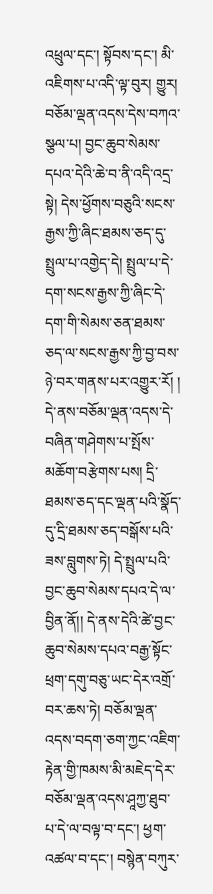འཕྲུལ་དང་། སྟོབས་དང་། མི་འཇིགས་པ་འདི་ལྟ་བུར། གྱུར། བཅོམ་ལྡན་འདས་དེས་བཀའ་སྩལ་པ། བྱང་ཆུབ་སེམས་དཔའ་དེའི་ཆེ་བ་ནི་འདི་འདྲ་སྟེ། དེས་ཕྱོགས་བཅུའི་སངས་རྒྱས་ཀྱི་ཞིང་ཐམས་ཅད་དུ་སྤྲུལ་པ་འགྱེད་དེ། སྤྲུལ་པ་དེ་དག་སངས་རྒྱས་ཀྱི་ཞིང་དེ་དག་གི་སེམས་ཅན་ཐམས་ཅད་ལ་སངས་རྒྱས་ཀྱི་བྱ་བས་ཉེ་བར་གནས་པར་འགྱུར་རོ། ། དེ་ནས་བཅོམ་ལྡན་འདས་དེ་བཞིན་གཤེགས་པ་སྤོས་མཆོག་བརྩེགས་པས། དྲི་ཐམས་ཅད་དང་ལྡན་པའི་སྣོད་དུ་དྲི་ཐམས་ཅད་བསྒོས་པའི་ཟས་བླུགས་ཏེ། དེ་སྤྲུལ་པའི་བྱང་ཆུབ་སེམས་དཔའ་དེ་ལ་བྱིན་ནོ།། དེ་ནས་དེའི་ཚེ་བྱང་ཆུབ་སེམས་དཔའ་བརྒྱ་སྟོང་ཕྲག་དགུ་བཅུ་ཡང་དེར་འགྲོ་བར་ཆས་ཏེ། བཅོམ་ལྡན་འདས་བདག་ཅག་ཀྱང་འཇིག་རྟེན་གྱི་ཁམས་མི་མཇེད་དེར་བཅོམ་ལྡན་འདས་ཤཱཀྱ་ཐུབ་པ་དེ་ལ་བལྟ་བ་དང་། ཕྱག་འཚལ་བ་དང་། བསྙེན་བཀུར་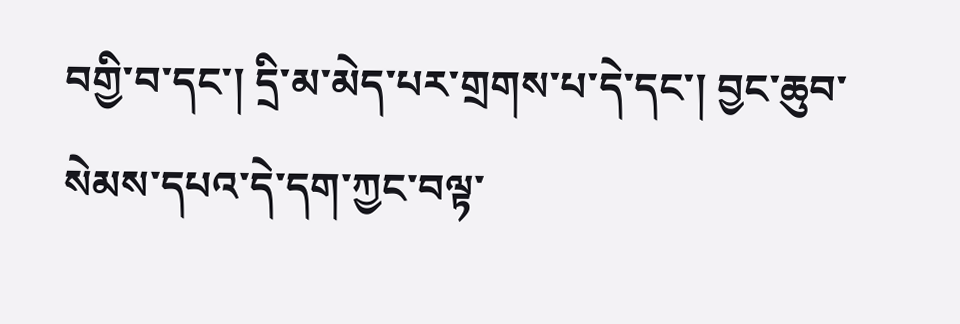བགྱི་བ་དང་། དྲི་མ་མེད་པར་གྲགས་པ་དེ་དང་། བྱང་ཆུབ་སེམས་དཔའ་དེ་དག་ཀྱང་བལྟ་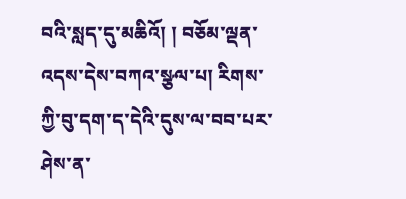བའི་སླད་དུ་མཆིའོ། ། བཅོམ་ལྡན་འདས་དེས་བཀའ་སྩལ་པ། རིགས་ཀྱི་བུ་དག་ད་དེའི་དུས་ལ་བབ་པར་ཤེས་ན་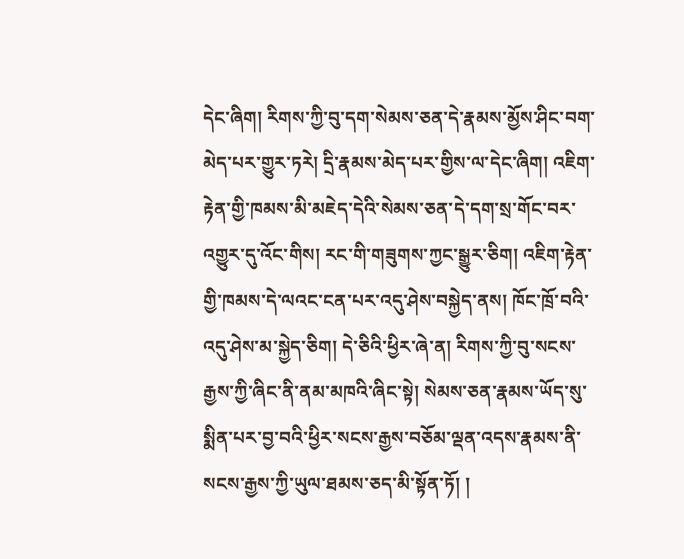དེང་ཞིག། རིགས་ཀྱི་བུ་དག་སེམས་ཅན་དེ་རྣམས་མྱོས་ཤིང་བག་མེད་པར་གྱུར་ཏརེ། དྲི་རྣམས་མེད་པར་གྱིས་ལ་དེང་ཞིག། འཇིག་རྟེན་གྱི་ཁམས་མི་མཇེད་དེའི་སེམས་ཅན་དེ་དག་སྲ་གོང་བར་འགྱུར་དུ་འོང་གིས། རང་གི་གཟུགས་ཀྱང་སྒྱུར་ཅིག། འཇིག་རྟེན་གྱི་ཁམས་དེ་ལའང་ངན་པར་འདུ་ཤེས་བསྐྱེད་ནས། ཁོང་ཁྲོ་བའི་འདུ་ཤེས་མ་སྐྱེད་ཅིག། དེ་ཅིའི་ཕྱིར་ཞེ་ན། རིགས་ཀྱི་བུ་སངས་རྒྱས་ཀྱི་ཞིང་ནི་ནམ་མཁའི་ཞིང་སྟེ། སེམས་ཅན་རྣམས་ཡོད་སུ་སྨིན་པར་བྱ་བའི་ཕྱིར་སངས་རྒྱས་བཅོམ་ལྡན་འདས་རྣམས་ནི་སངས་རྒྱས་ཀྱི་ཡུལ་ཐམས་ཅད་མི་སྟོན་ཏོ། །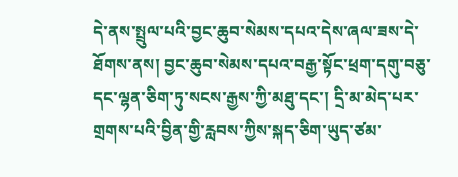དེ་ནས་སྤྲུལ་པའི་བྱང་ཆུབ་སེམས་དཔའ་དེས་ཞལ་ཟས་དེ་ཐོགས་ནས། བྱང་ཆུབ་སེམས་དཔའ་བརྒྱ་སྟོང་ཕྲག་དགུ་བཅུ་དང་ལྷན་ཅིག་ཏུ་སངས་རྒྱས་ཀྱི་མཐུ་དང་། དྲི་མ་མེད་པར་གྲགས་པའི་བྱིན་གྱི་རླབས་ཀྱིས་སྐད་ཅིག་ཡུད་ཙམ་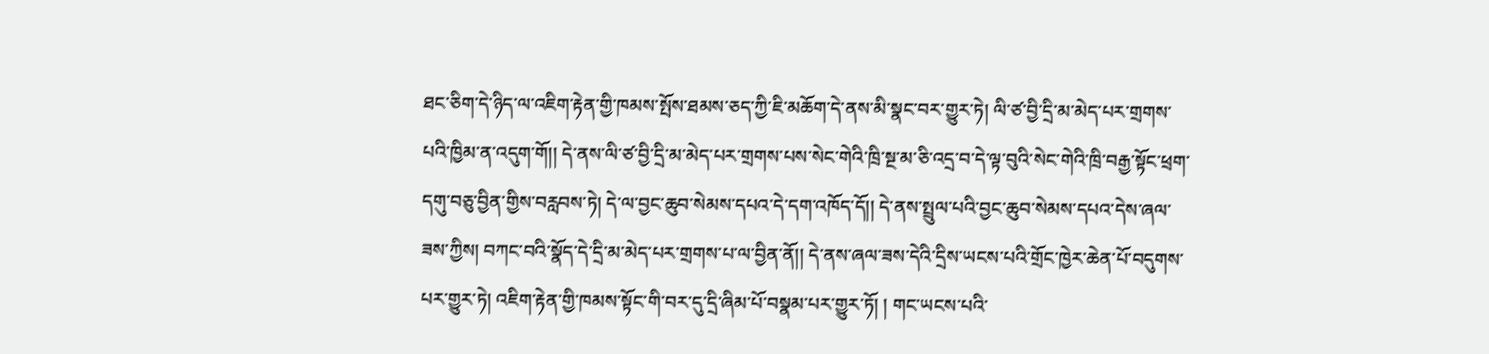ཐང་ཅིག་དེ་ཉིད་ལ་འཇིག་རྟེན་གྱི་ཁམས་སྤོས་ཐམས་ཅད་ཀྱི་ཇི་མཆོག་དེ་ནས་མི་སྣང་བར་གྱུར་ཏེ། ལི་ཙ་བྱི་དྲི་མ་མེད་པར་གྲགས་པའི་ཁྱིམ་ན་འདུག་གོ།། དེ་ནས་ལི་ཙ་བྱི་དྲི་མ་མེད་པར་གྲགས་པས་སེང་གེའི་ཁྲི་སྔ་མ་ཅི་འདྲ་བ་དེ་ལྟ་བུའི་སེང་གེའི་ཁྲི་བརྒྱ་སྟོང་ཕྲག་དགུ་བཅུ་བྱིན་གྱིས་བརླབས་ཏེ། དེ་ལ་བྱང་ཆུབ་སེམས་དཔའ་དེ་དག་འཁོད་དོ།། དེ་ནས་སྤྲུལ་པའི་བྱང་ཆུབ་སེམས་དཔའ་དེས་ཞལ་ཟས་ཀྱིས། བཀང་བའི་སྣོད་དེ་དྲི་མ་མེད་པར་གྲགས་པ་ལ་བྱིན་ནོ།། དེ་ནས་ཞལ་ཟས་དེའི་དྲིས་ཡངས་པའི་གྲོང་ཁྱེར་ཆེན་པོ་བདུགས་པར་གྱུར་ཏེ། འཇིག་རྟེན་གྱི་ཁམས་སྟོང་གི་བར་དུ་དྲི་ཞིམ་པོ་བསྣམ་པར་གྱུར་ཏོ། ། གང་ཡངས་པའི་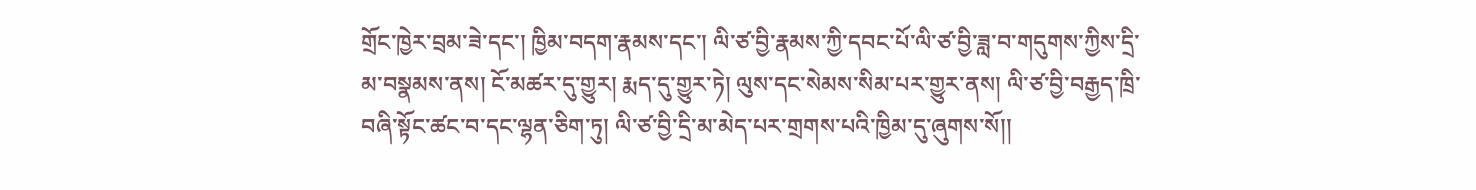གྲོང་ཁྱེར་བྲམ་ཟེ་དང་། ཁྱིམ་བདག་རྣམས་དང་། ལི་ཙ་བྱི་རྣམས་ཀྱི་དབང་པོ་ལི་ཙ་བྱི་ཟླ་བ་གདུགས་ཀྱིས་དྲི་མ་བསྣམས་ནས། ངོ་མཚར་དུ་གྱུར། རྨད་དུ་གྱུར་ཏེ། ལུས་དང་སེམས་སིམ་པར་གྱུར་ནས། ལི་ཙ་བྱི་བརྒྱད་ཁྲི་བཞི་སྟོང་ཚང་བ་དང་ལྷན་ཅིག་ཏུ། ལི་ཙ་བྱི་དྲི་མ་མེད་པར་གྲགས་པའི་ཁྱིམ་དུ་ཞུགས་སོ།།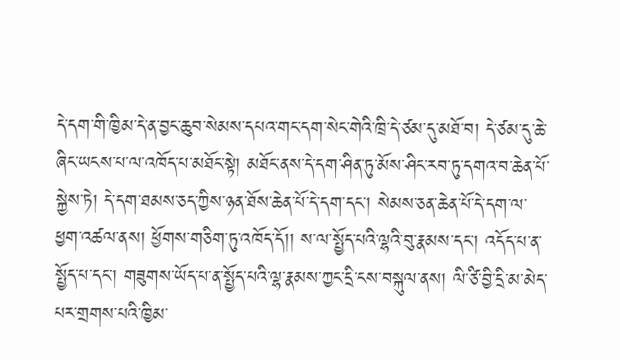དེ་དག་གི་ཁྱིམ་དེ་ན་བྱང་ཆུབ་སེམས་དཔའ་གང་དག་སེང་གེའི་ཁྲི་དེ་ཙམ་དུ་མཐོ་བ། དེ་ཙམ་དུ་ཆེ་ཞིང་ཡངས་པ་ལ་འཁོད་པ་མཐོང་སྟེ། མཐོང་ནས་དེ་དག་ཤིན་ཏུ་མོས་ཤིང་རབ་ཏུ་དགའ་བ་ཆེན་པོ་སྐྱེས་ཏེ། དེ་དག་ཐམས་ཅད་ཀྱིས་ཉན་ཐོས་ཆེན་པོ་དེ་དག་དང་། སེམས་ཅན་ཆེན་པོ་དེ་དག་ལ་ཕྱག་འཚལ་ནས། ཕྱོགས་གཅིག་ཏུ་འཁོད་དོ།། ས་ལ་སྤྱོད་པའི་ལྷའི་བུ་རྣམས་དང་། འདོད་པ་ན་སྤྱོད་པ་དང་། གཟུགས་ཡོད་པ་ན་སྤྱོད་པའི་ལྷ་རྣམས་ཀྱང་དྲི་ངས་བསྐུལ་ནས། ལི་ཙི་བྱི་དྲི་མ་མེད་པར་གྲགས་པའི་ཁྱིམ་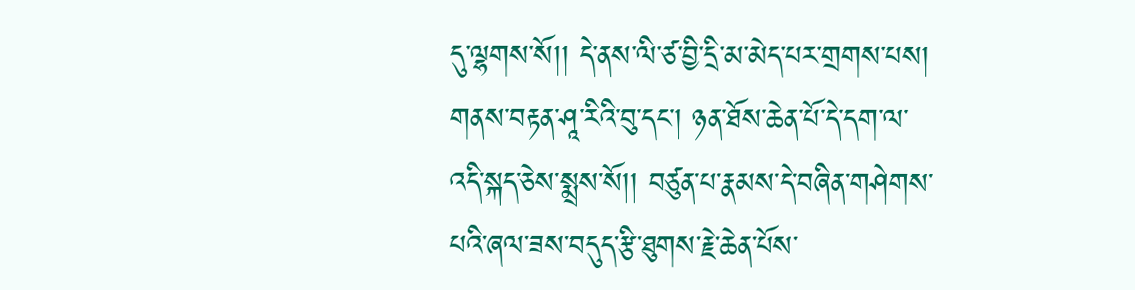དུ་ལྷགས་སོ།། དེ་ནས་ལི་ཙ་བྱི་དྲི་མ་མེད་པར་གྲགས་པས། གནས་བརྟན་ཤཱ་རིའི་བུ་དང་། ཉན་ཐོས་ཆེན་པོ་དེ་དག་ལ་འདི་སྐད་ཅེས་སྨྲས་སོ།། བཙུན་པ་རྣམས་དེ་བཞིན་གཤེགས་པའི་ཞལ་ཟས་བདུད་རྩི་ཐུགས་རྗེ་ཆེན་པོས་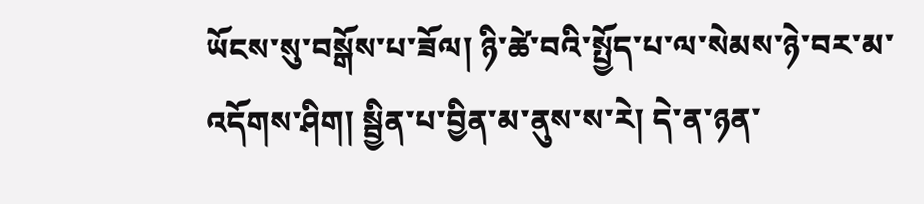ཡོངས་སུ་བསྒོས་པ་ཟོལ། ཉི་ཚེ་བའི་སྤྱོད་པ་ལ་སེམས་ཉེ་བར་མ་འདོགས་ཤིག། སྦྱིན་པ་བྱིན་མ་ནུས་ས་རེ། དེ་ན་ཉན་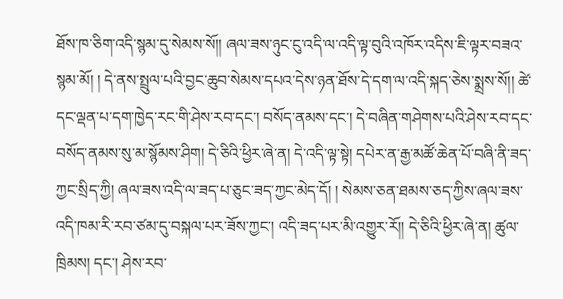ཐོས་ཁ་ཅིག་འདི་སྙམ་དུ་སེམས་སོ།། ཞལ་ཟས་ཉུང་ངུ་འདི་ལ་འདི་ལྟ་བུའི་འཁོར་འདིས་ཇི་ལྟར་བཟའ་སྙམ་མོ། ། དེ་ནས་སྤྲུལ་པའི་བྱང་ཆུབ་སེམས་དཔའ་དེས་ཉན་ཐོས་དེ་དག་ལ་འདི་སྐད་ཅེས་སྨྲས་སོ།། ཚེ་དང་ལྡན་པ་དག་ཁྱེད་རང་གི་ཤེས་རབ་དང་། བསོད་ནམས་དང་། དེ་བཞིན་གཤེགས་པའི་ཤེས་རབ་དང་བསོད་ནམས་སུ་མ་སྙོམས་ཤིག། དེ་ཅིའི་ཕྱིར་ཞེ་ན། དེ་འདི་ལྟ་སྟེ། དཔེར་ན་རྒྱ་མཚོ་ཆེན་པོ་བཞི་ནི་ཟད་ཀྱང་སྲིད་ཀྱི། ཞལ་ཟས་འདི་ལ་ཟད་པ་ཅུང་ཟད་ཀྱང་མེད་དོ། ། སེམས་ཅན་ཐམས་ཅད་ཀྱིས་ཞལ་ཟས་འདི་ཁམ་རི་རབ་ཙམ་དུ་བསྐལ་པར་ཟོས་ཀྱང་། འདི་ཟད་པར་མི་འགྱུར་རོ།། དེ་ཅིའི་ཕྱིར་ཞེ་ན། ཚུལ་ཁྲིམས། དང་། ཤེས་རབ་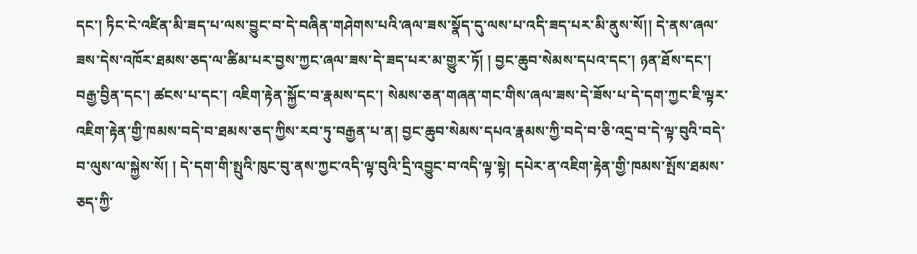དང་། ཏིང་ངེ་འཛིན་མི་ཟད་པ་ལས་བྱུང་བ་དེ་བཞིན་གཤེགས་པའི་ཞལ་ཟས་སྣོད་དུ་ལས་པ་འདི་ཟད་པར་མི་ནུས་སོ།། དེ་ནས་ཞལ་ཟས་དེས་འཁོར་ཐམས་ཅད་ལ་ཚིམ་པར་བྱས་ཀྱང་ཞལ་ཟས་དེ་ཟད་པར་མ་གྱུར་ཏོ། ། བྱང་ཆུབ་སེམས་དཔའ་དང་། ཉན་ཐོས་དང་། བརྒྱ་བྱིན་དང་། ཚངས་པ་དང་། འཇིག་རྟེན་སྐྱོང་བ་རྣམས་དང་། སེམས་ཅན་གཞན་གང་གིས་ཞལ་ཟས་དེ་ཟོས་པ་དེ་དག་ཀྱང་ཇི་ལྟར་འཇིག་རྟེན་གྱི་ཁམས་བདེ་བ་ཐམས་ཅད་ཀྱིས་རབ་ཏུ་བརྒྱན་པ་ན། བྱང་ཆུབ་སེམས་དཔའ་རྣམས་ཀྱི་བདེ་བ་ཅི་འདྲ་བ་དེ་ལྟ་བུའི་བདེ་བ་ལུས་ལ་སྐྱེས་སོ། ། དེ་དག་གི་སྤུའི་ཁུང་བུ་ནས་ཀྱང་འདི་ལྟ་བུའི་དྲི་འབྱུང་བ་འདི་ལྟ་སྟེ། དཔེར་ན་འཇིག་རྟེན་གྱི་ཁམས་སྤོས་ཐམས་ཅད་ཀྱི་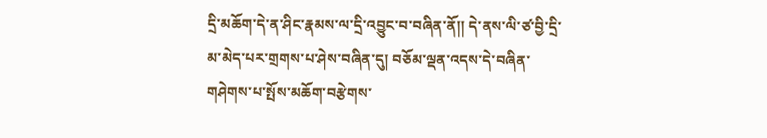དྲི་མཆོག་དེ་ན་ཤིང་རྣམས་ལ་དྲི་འབྱུང་བ་བཞིན་ནོ།། དེ་ནས་ལི་ཙ་བྱི་དྲི་མ་མེད་པར་གྲགས་པ་ཤེས་བཞིན་དུ། བཅོམ་ལྡན་འདས་དེ་བཞིན་གཤེགས་པ་སྤོས་མཆོག་བརྩེགས་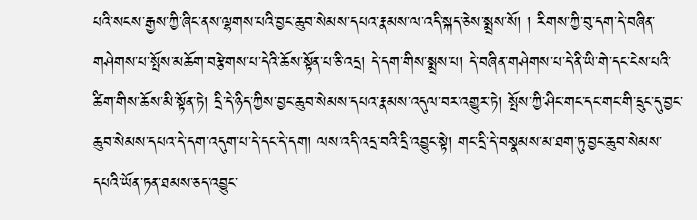པའི་སངས་རྒྱས་ཀྱི་ཞིང་ནས་ལྷགས་པའི་བྱང་ཆུབ་སེམས་དཔའ་རྣམས་ལ་འདི་སྐད་ཅེས་སྨྲས་སོ། ། རིགས་ཀྱི་བུ་དག་དེ་བཞིན་གཤེགས་པ་སྤོས་མཆོག་བརྩེགས་པ་དེའི་ཆོས་སྟོན་པ་ཅི་འདྲ། དེ་དག་གིས་སྨྲས་པ། དེ་བཞིན་གཤེགས་པ་དེ་ནི་ཡི་གེ་དང་ངེས་པའི་ཚིག་གིས་ཆོས་མི་སྟོན་ཏེ། དྲི་དེ་ཉིད་ཀྱིས་བྱང་ཆུབ་སེམས་དཔའ་རྣམས་འདུལ་བར་འགྱུར་ཏེ། སྤོས་ཀྱི་ཤིང་གང་དང་གང་གི་དྲུང་དུ་བྱང་ཆུབ་སེམས་དཔའ་དེ་དག་འདུག་པ་དེ་དང་དེ་དག། ལས་འདི་འདྲ་བའི་དྲི་འབྱུང་སྟེ། གང་དྲི་དེ་བསྣམས་མ་ཐག་ཏུ་བྱང་ཆུབ་སེམས་དཔའི་ཡོན་ཏན་ཐམས་ཅད་འབྱུང་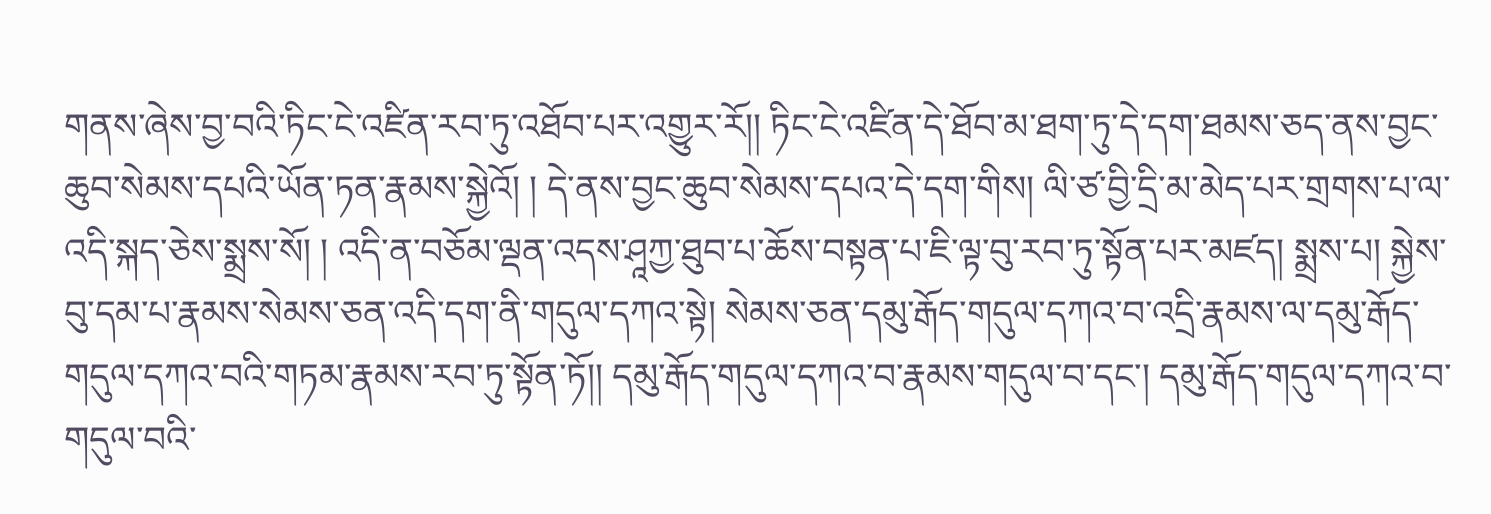གནས་ཞེས་བྱ་བའི་ཏིང་ངེ་འཛིན་རབ་ཏུ་འཐོབ་པར་འགྱུར་རོ།། ཏིང་ངེ་འཛིན་དེ་ཐོབ་མ་ཐག་ཏུ་དེ་དག་ཐམས་ཅད་ནས་བྱང་ཆུབ་སེམས་དཔའི་ཡོན་ཏན་རྣམས་སྐྱེའོ། ། དེ་ནས་བྱང་ཆུབ་སེམས་དཔའ་དེ་དག་གིས། ལི་ཙ་བྱི་དྲི་མ་མེད་པར་གྲགས་པ་ལ་འདི་སྐད་ཅེས་སྨྲས་སོ། ། འདི་ན་བཅོམ་ལྡན་འདས་ཤཱཀྱ་ཐུབ་པ་ཆོས་བསྟན་པ་ཇི་ལྟ་བུ་རབ་ཏུ་སྟོན་པར་མཛད། སྨྲས་པ། སྐྱེས་བུ་དམ་པ་རྣམས་སེམས་ཅན་འདི་དག་ནི་གདུལ་དཀའ་སྟེ། སེམས་ཅན་དམུ་རྒོད་གདུལ་དཀའ་བ་འདྲི་རྣམས་ལ་དམུ་རྒོད་གདུལ་དཀའ་བའི་གཏམ་རྣམས་རབ་ཏུ་སྟོན་ཏོ།། དམུ་རྒོད་གདུལ་དཀའ་བ་རྣམས་གདུལ་བ་དང་། དམུ་རྒོད་གདུལ་དཀའ་བ་གདུལ་བའི་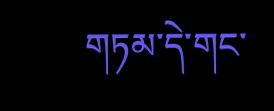གཏམ་དེ་གང་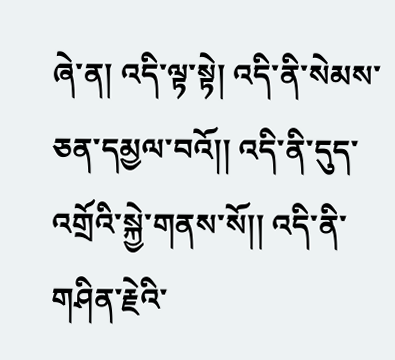ཞེ་ན། འདི་ལྟ་སྟེ། འདི་ནི་སེམས་ཅན་དམྱལ་བའོ།། འདི་ནི་དུད་འགྲོའི་སྐྱེ་གནས་སོ།། འདི་ནི་གཤིན་རྗེའི་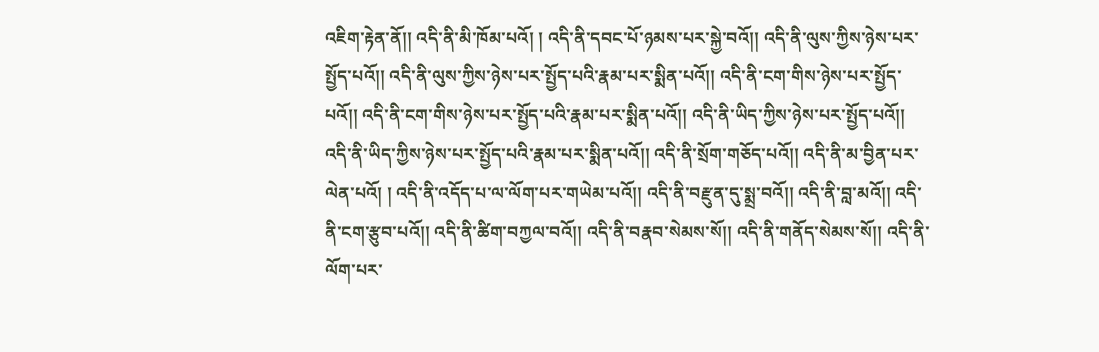འཇིག་རྟེན་ནོ།། འདི་ནི་མི་ཁོམ་པའོ། ། འདི་ནི་དབང་པོ་ཉམས་པར་སྐྱེ་བའོ།། འདི་ནི་ལུས་ཀྱིས་ཉེས་པར་སྤྱོད་པའོ།། འདི་ནི་ལུས་ཀྱིས་ཉེས་པར་སྤྱོད་པའི་རྣམ་པར་སྨིན་པའོ།། འདི་ནི་ངག་གིས་ཉེས་པར་སྤྱོད་པའོ།། འདི་ནི་ངག་གིས་ཉེས་པར་སྤྱོད་པའི་རྣམ་པར་སྨིན་པའོ།། འདི་ནི་ཡིད་ཀྱིས་ཉེས་པར་སྤྱོད་པའོ།། འདི་ནི་ཡིད་ཀྱིས་ཉེས་པར་སྤྱོད་པའི་རྣམ་པར་སྨིན་པའོ།། འདི་ནི་སྲོག་གཅོད་པའོ།། འདི་ནི་མ་བྱིན་པར་ལེན་པའོ། ། འདི་ནི་འདོད་པ་ལ་ལོག་པར་གཡེམ་པའོ།། འདི་ནི་བརྫུན་དུ་སྨྲ་བའོ།། འདི་ནི་བླ་མའོ།། འདི་ནི་ངག་རྩུབ་པའོ།། འདི་ནི་ཚིག་བཀྱལ་བའོ།། འདི་ནི་བརྣབ་སེམས་སོ།། འདི་ནི་གནོད་སེམས་སོ།། འདི་ནི་ལོག་པར་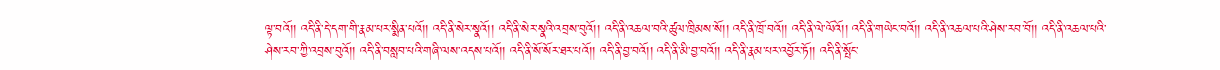ལྟ་བའོ།། འདི་ནི་དེ་དག་གི་རྣམ་པར་སྨིན་པའོ།། འདི་ནི་སེར་སྣའོ།། འདི་ནི་སེར་སྣའི་འབྲས་བུའོ།། འདི་ནི་འཆལ་བའི་ཚུལ་ཁྲིམས་སོ།། འདི་ནི་ཁྲོ་བའོ།། འདི་ནི་ལེ་ལོའོ།། འདི་ནི་གཡེང་བའོ།། འདི་ནི་འཆལ་པའི་ཤེས་རབ་བོ།། འདི་ནི་འཆལ་པའི་ཤེས་རབ་ཀྱི་འབྲས་བུའོ།། འདི་ནི་བསླབ་པའི་གཞི་ལས་འདས་པའོ།། འདི་ནི་སོ་སོར་ཐར་པའོ།། འདི་ནི་བྱ་བའོ།། འདི་ནི་མི་བྱ་བའོ།། འདི་ནི་རྣམ་པར་འབྱོར་ཏོ།། འདི་ནི་སྤོང་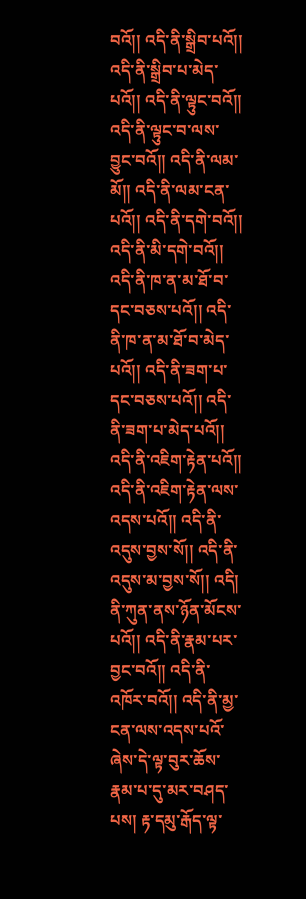བའོ།། འདི་ནི་སྒྲིབ་པའོ།། འདི་ནི་སྒྲིབ་པ་མེད་པའོ།། འདི་ནི་ལྟུང་བའོ།། འདི་ནི་ལྟུང་བ་ལས་བྱུང་བའོ།། འདི་ནི་ལམ་མོ།། འདི་ནི་ལམ་ངན་པའོ།། འདི་ནི་དགེ་བའོ།། འདི་ནི་མི་དགེ་བའོ།། འདི་ནི་ཁ་ན་མ་ཐོ་བ་དང་བཅས་པའོ།། འདི་ནི་ཁ་ན་མ་ཐོ་བ་མེད་པའོ།། འདི་ནི་ཟག་པ་དང་བཅས་པའོ།། འདི་ནི་ཟག་པ་མེད་པའོ།། འདི་ནི་འཇིག་རྟེན་པའོ།། འདི་ནི་འཇིག་རྟེན་ལས་འདས་པའོ།། འདི་ནི་འདུས་བྱས་སོ།། འདི་ནི་འདུས་མ་བྱས་སོ།། འདི། ནི་ཀུན་ནས་ཉོན་མོངས་པའོ།། འདི་ནི་རྣམ་པར་བྱང་བའོ།། འདི་ནི་འཁོར་བའོ།། འདི་ནི་མྱ་ངན་ལས་འདས་པའོ་ཞེས་དེ་ལྟ་བུར་ཆོས་རྣམ་པ་དུ་མར་བཤད་པས། རྟ་དམུ་རྒོད་ལྟ་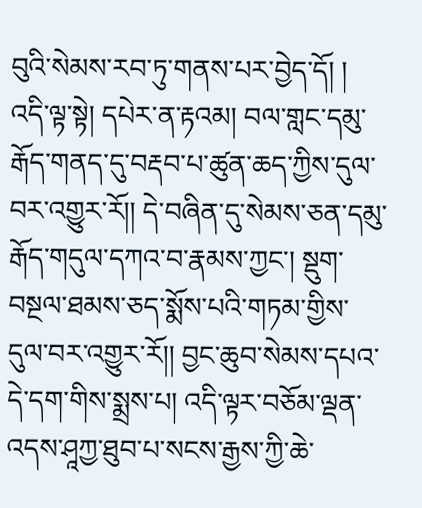བུའི་སེམས་རབ་ཏུ་གནས་པར་བྱེད་དོ། ། འདི་ལྟ་སྟེ། དཔེར་ན་རྟའམ། བལ་གླང་དམུ་རྒོད་གནད་དུ་བརྡབ་པ་ཚུན་ཆད་ཀྱིས་དུལ་བར་འགྱུར་རོ།། དེ་བཞིན་དུ་སེམས་ཅན་དམུ་རྒོད་གདུལ་དཀའ་བ་རྣམས་ཀྱང་། སྡུག་བསྔལ་ཐམས་ཅད་སྨོས་པའི་གཏམ་གྱིས་དུལ་བར་འགྱུར་རོ།། བྱང་ཆུབ་སེམས་དཔའ་དེ་དག་གིས་སྨྲས་པ། འདི་ལྟར་བཅོམ་ལྡན་འདས་ཤཱཀྱ་ཐུབ་པ་སངས་རྒྱས་ཀྱི་ཆེ་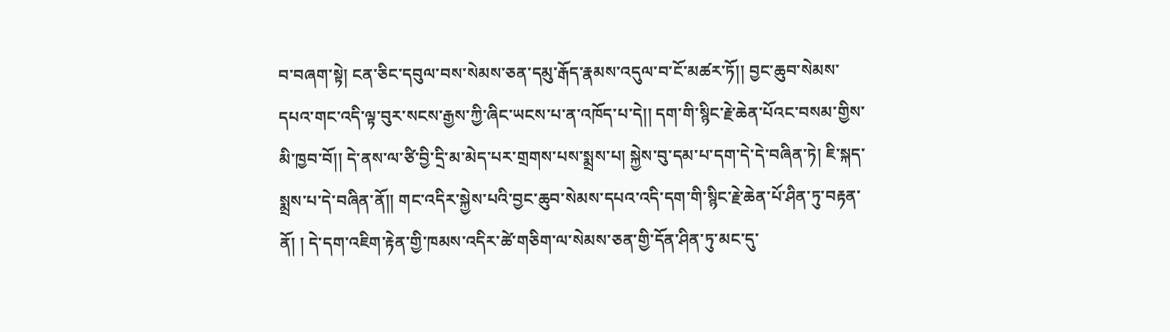བ་བཞག་སྟེ། ངན་ཅིང་དབུལ་བས་སེམས་ཅན་དམུ་རྒོད་རྣམས་འདུལ་བ་ངོ་མཚར་ཏོ།། བྱང་ཆུབ་སེམས་དཔའ་གང་འདི་ལྟ་བུར་སངས་རྒྱས་ཀྱི་ཞིང་ཡངས་པ་ན་འཁོད་པ་དེ།། དག་གི་སྙིང་རྗེ་ཆེན་པོའང་བསམ་གྱིས་མི་ཁྱབ་བོ།། དེ་ནས་ལ་ཙི་བྱི་དྲི་མ་མེད་པར་གྲགས་པས་སྨྲས་པ། སྐྱེས་བུ་དམ་པ་དག་དེ་དེ་བཞིན་ཏེ། ཇི་སྐད་སྨྲས་པ་དེ་བཞིན་ནོ།། གང་འདིར་སྐྱེས་པའི་བྱང་ཆུབ་སེམས་དཔའ་འདི་དག་གི་སྙིང་རྗེ་ཆེན་པོ་ཤིན་ཏུ་བརྟན་ནོ། ། དེ་དག་འཇིག་རྟེན་གྱི་ཁམས་འདིར་ཚེ་གཅིག་ལ་སེམས་ཅན་གྱི་དོན་ཤིན་ཏུ་མང་དུ་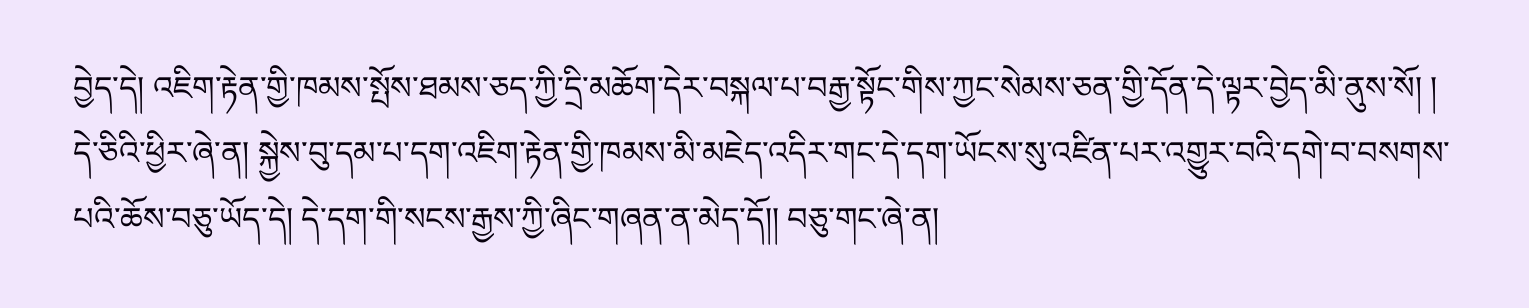བྱེད་དེ། འཇིག་རྟེན་གྱི་ཁམས་སྤོས་ཐམས་ཅད་ཀྱི་དྲི་མཆོག་དེར་བསྐལ་པ་བརྒྱ་སྟོང་གིས་ཀྱང་སེམས་ཅན་གྱི་དོན་དེ་ལྟར་བྱེད་མི་ནུས་སོ། ། དེ་ཅིའི་ཕྱིར་ཞེ་ན། སྐྱེས་བུ་དམ་པ་དག་འཇིག་རྟེན་གྱི་ཁམས་མི་མཇེད་འདིར་གང་དེ་དག་ཡོངས་སུ་འཛིན་པར་འགྱུར་བའི་དགེ་བ་བསགས་པའི་ཆོས་བཅུ་ཡོད་དེ། དེ་དག་གི་སངས་རྒྱས་ཀྱི་ཞིང་གཞན་ན་མེད་དོ།། བཅུ་གང་ཞེ་ན།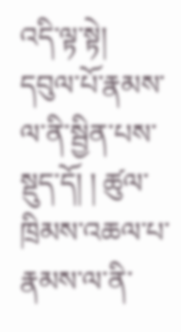འདི་ལྟ་སྟེ། དབུལ་པོ་རྣམས་ལ་ནི་སྦྱིན་པས་སྡུད་དོ། ། ཚུལ་ཁྲིམས་འཆལ་པ་རྣམས་ལ་ནི་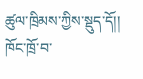ཚུལ་ཁྲིམས་ཀྱིས་སྡུད་དོ།། ཁོང་ཁྲོ་བ་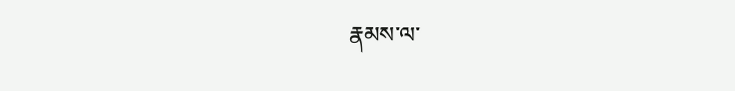རྣམས་ལ་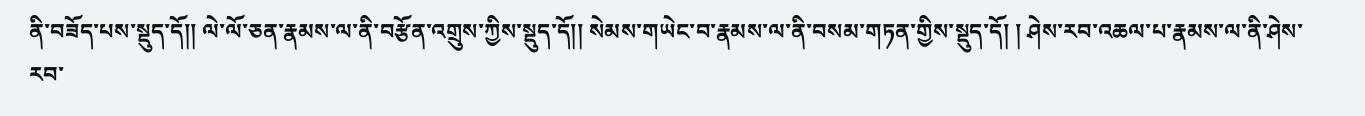ནི་བཟོད་པས་སྡུད་དོ།། ལེ་ལོ་ཅན་རྣམས་ལ་ནི་བརྩོན་འགྲུས་ཀྱིས་སྡུད་དོ།། སེམས་གཡེང་བ་རྣམས་ལ་ནི་བསམ་གཏན་གྱིས་སྡུད་དོ། ། ཤེས་རབ་འཆལ་པ་རྣམས་ལ་ནི་ཤེས་རབ་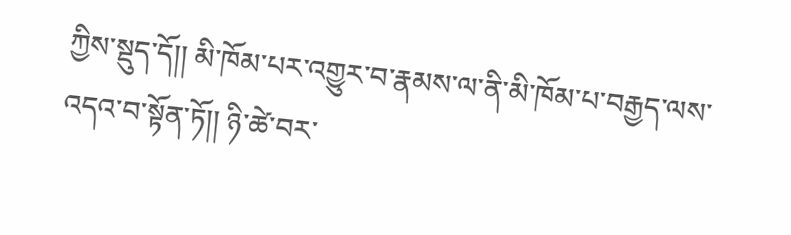ཀྱིས་སྡུད་དོ།། མི་ཁོམ་པར་འགྱུར་བ་རྣམས་ལ་ནི་མི་ཁོམ་པ་བརྒྱད་ལས་འདའ་བ་སྟོན་ཏོ།། ཉི་ཚེ་བར་